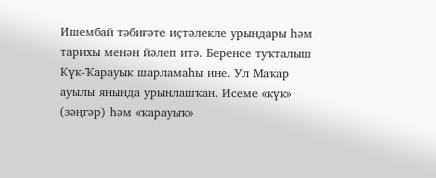Ишембай тәбиғәте иҫтәлекле урындары һәм тарихы менән йәлеп итә. Беренсе туҡталыш Күк-Ҡарауык шарламаһы ине. Ул Маҡар ауылы янында урынлашҡан. Исеме «күк» (зәңгәр) һәм «ҡарауыҡ»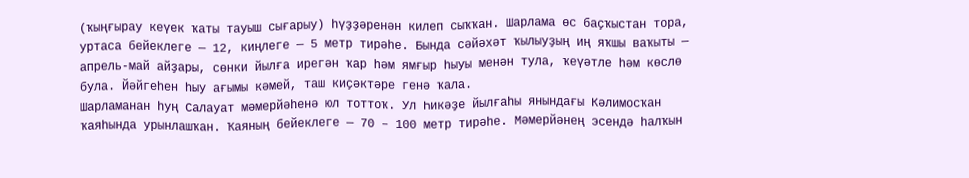(ҡыңғырау кеүек ҡаты тауыш сығарыу) һүҙҙәренән килеп сыҡҡан. Шарлама өс баҫҡыстан тора, уртаса бейеклеге — 12, киңлеге — 5 метр тирәһе. Бында сәйәхәт ҡылыуҙың иң яҡшы ваҡыты — апрель-май айҙары, сөнки йылға ирегән ҡар һәм ямғыр һыуы менән тула, ҡеүәтле һәм көслө була. Йәйгеһен һыу ағымы кәмей, таш киҫәктәре генә ҡала.
Шарламанан һуң Салауат мәмерйәһенә юл тоттоҡ. Ул Һикәҙе йылғаһы янындағы Кәлимосҡан ҡаяһында урынлашҡан. Ҡаяның бейеклеге — 70 – 100 метр тирәһе. Мәмерйәнең эсендә һалҡын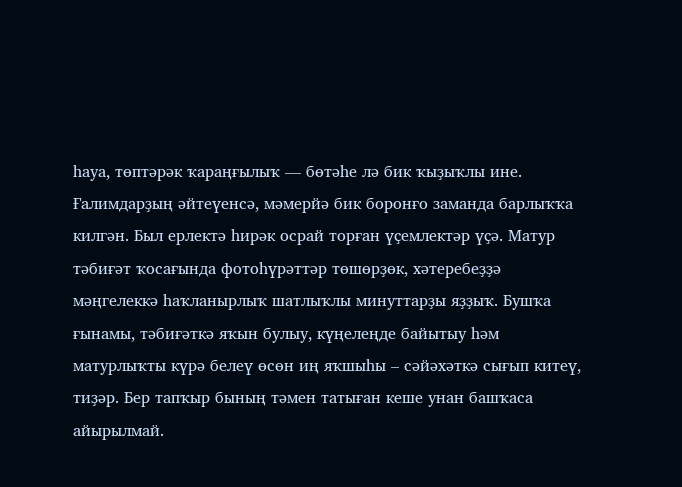һауа, төптәрәк ҡараңғылыҡ — бөтәһе лә бик ҡыҙыҡлы ине. Ғалимдарҙың әйтеүенсә, мәмерйә бик боронғо заманда барлыҡҡа килгән. Был ерлектә һирәк осрай торған үҫемлектәр үҫә. Матур тәбиғәт ҡосағында фотоһүрәттәр төшөрҙөк, хәтеребеҙҙә мәңгелеккә һаҡланырлыҡ шатлыҡлы минуттарҙы яҙҙыҡ. Бушҡа ғынамы, тәбиғәткә яҡын булыу, күңелеңде байытыу һәм матурлыҡты күрә белеү өсөн иң яҡшыһы – сәйәхәткә сығып китеү, тиҙәр. Бер тапҡыр бының тәмен татыған кеше унан башҡаса айырылмай.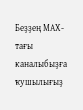Беҙҙең МАХ-тағы каналыбыҙға ҡушылығыҙ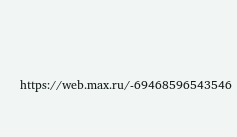https://web.max.ru/-69468596543546